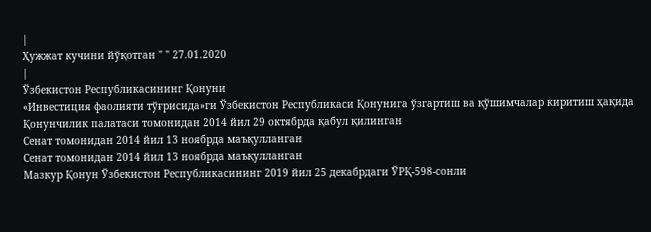|
Ҳужжат кучини йўқотган " " 27.01.2020
|
Ўзбекистон Республикасининг Қонуни
«Инвестиция фаолияти тўғрисида»ги Ўзбекистон Республикаси Қонунига ўзгартиш ва қўшимчалар киритиш ҳақида
Қонунчилик палатаси томонидан 2014 йил 29 октябрда қабул қилинган
Сенат томонидан 2014 йил 13 ноябрда маъқулланган
Сенат томонидан 2014 йил 13 ноябрда маъқулланган
Мазкур Қонун Ўзбекистон Республикасининг 2019 йил 25 декабрдаги ЎРҚ-598-сонли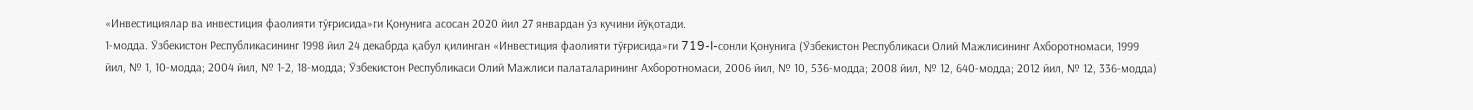«Инвестициялар ва инвестиция фаолияти тўғрисида»ги Қонунига асосан 2020 йил 27 январдан ўз кучини йўқотади.
1-модда. Ўзбекистон Республикасининг 1998 йил 24 декабрда қабул қилинган «Инвестиция фаолияти тўғрисида»ги 719-I-сонли Қонунига (Ўзбекистон Республикаси Олий Мажлисининг Ахборотномаси, 1999 йил, № 1, 10-модда; 2004 йил, № 1-2, 18-модда; Ўзбекистон Республикаси Олий Мажлиси палаталарининг Ахборотномаси, 2006 йил, № 10, 536-модда; 2008 йил, № 12, 640-модда; 2012 йил, № 12, 336-модда)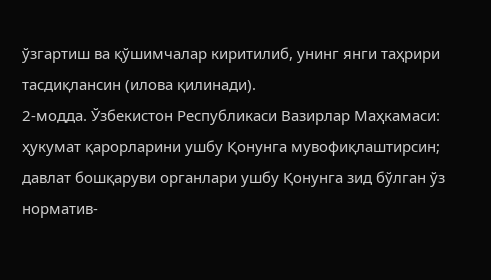ўзгартиш ва қўшимчалар киритилиб, унинг янги таҳрири тасдиқлансин (илова қилинади).
2-модда. Ўзбекистон Республикаси Вазирлар Маҳкамаси:
ҳукумат қарорларини ушбу Қонунга мувофиқлаштирсин;
давлат бошқаруви органлари ушбу Қонунга зид бўлган ўз норматив-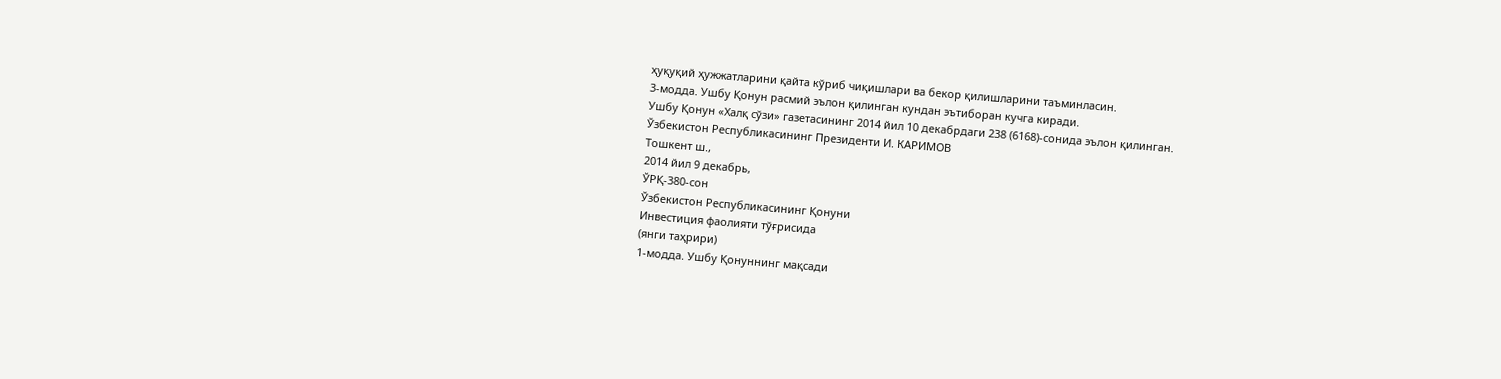ҳуқуқий ҳужжатларини қайта кўриб чиқишлари ва бекор қилишларини таъминласин.
3-модда. Ушбу Қонун расмий эълон қилинган кундан эътиборан кучга киради.
Ушбу Қонун «Халқ сўзи» газетасининг 2014 йил 10 декабрдаги 238 (6168)-сонида эълон қилинган.
Ўзбекистон Республикасининг Президенти И. КАРИМОВ
Тошкент ш.,
2014 йил 9 декабрь,
ЎРҚ-380-сон
Ўзбекистон Республикасининг Қонуни
Инвестиция фаолияти тўғрисида
(янги таҳрири)
1-модда. Ушбу Қонуннинг мақсади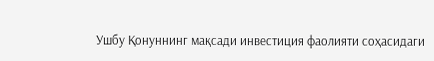Ушбу Қонуннинг мақсади инвестиция фаолияти соҳасидаги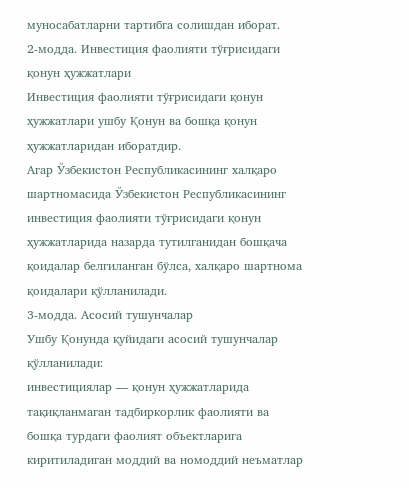муносабатларни тартибга солишдан иборат.
2-модда. Инвестиция фаолияти тўғрисидаги қонун ҳужжатлари
Инвестиция фаолияти тўғрисидаги қонун ҳужжатлари ушбу Қонун ва бошқа қонун ҳужжатларидан иборатдир.
Агар Ўзбекистон Республикасининг халқаро шартномасида Ўзбекистон Республикасининг инвестиция фаолияти тўғрисидаги қонун ҳужжатларида назарда тутилганидан бошқача қоидалар белгиланган бўлса, халқаро шартнома қоидалари қўлланилади.
3-модда. Асосий тушунчалар
Ушбу Қонунда қуйидаги асосий тушунчалар қўлланилади:
инвестициялар — қонун ҳужжатларида тақиқланмаган тадбиркорлик фаолияти ва бошқа турдаги фаолият объектларига киритиладиган моддий ва номоддий неъматлар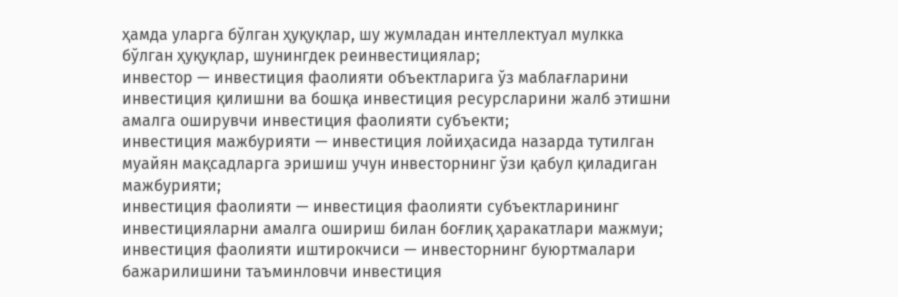ҳамда уларга бўлган ҳуқуқлар, шу жумладан интеллектуал мулкка бўлган ҳуқуқлар, шунингдек реинвестициялар;
инвестор — инвестиция фаолияти объектларига ўз маблағларини инвестиция қилишни ва бошқа инвестиция ресурсларини жалб этишни амалга оширувчи инвестиция фаолияти субъекти;
инвестиция мажбурияти — инвестиция лойиҳасида назарда тутилган муайян мақсадларга эришиш учун инвесторнинг ўзи қабул қиладиган мажбурияти;
инвестиция фаолияти — инвестиция фаолияти субъектларининг инвестицияларни амалга ошириш билан боғлиқ ҳаракатлари мажмуи;
инвестиция фаолияти иштирокчиси — инвесторнинг буюртмалари бажарилишини таъминловчи инвестиция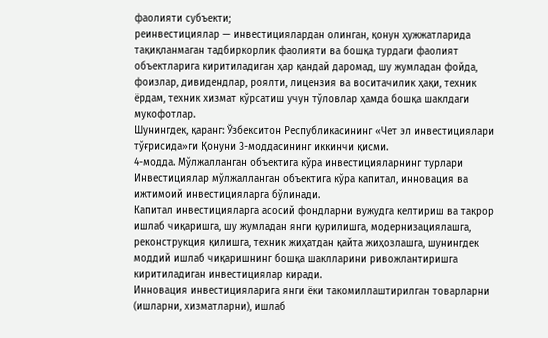фаолияти субъекти;
реинвестициялар — инвестициялардан олинган, қонун ҳужжатларида тақиқланмаган тадбиркорлик фаолияти ва бошқа турдаги фаолият объектларига киритиладиган ҳар қандай даромад, шу жумладан фойда, фоизлар, дивидендлар, роялти, лицензия ва воситачилик ҳақи, техник ёрдам, техник хизмат кўрсатиш учун тўловлар ҳамда бошқа шаклдаги мукофотлар.
Шунингдек, қаранг: Ўзбекситон Республикасининг «Чет эл инвестициялари тўғрисида»ги Қонуни 3-моддасининг иккинчи қисми.
4-модда. Мўлжалланган объектига кўра инвестицияларнинг турлари
Инвестициялар мўлжалланган объектига кўра капитал, инновация ва ижтимоий инвестицияларга бўлинади.
Капитал инвестицияларга асосий фондларни вужудга келтириш ва такрор ишлаб чиқаришга, шу жумладан янги қурилишга, модернизациялашга, реконструкция қилишга, техник жиҳатдан қайта жиҳозлашга, шунингдек моддий ишлаб чиқаришнинг бошқа шаклларини ривожлантиришга киритиладиган инвестициялар киради.
Инновация инвестицияларига янги ёки такомиллаштирилган товарларни (ишларни, хизматларни), ишлаб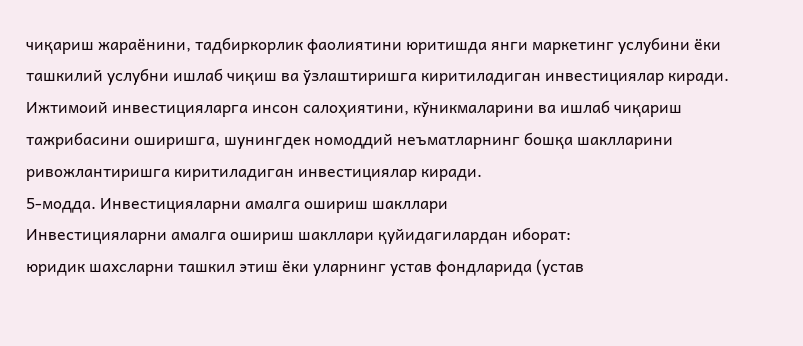чиқариш жараёнини, тадбиркорлик фаолиятини юритишда янги маркетинг услубини ёки ташкилий услубни ишлаб чиқиш ва ўзлаштиришга киритиладиган инвестициялар киради.
Ижтимоий инвестицияларга инсон салоҳиятини, кўникмаларини ва ишлаб чиқариш тажрибасини оширишга, шунингдек номоддий неъматларнинг бошқа шаклларини ривожлантиришга киритиладиган инвестициялар киради.
5-модда. Инвестицияларни амалга ошириш шакллари
Инвестицияларни амалга ошириш шакллари қуйидагилардан иборат:
юридик шахсларни ташкил этиш ёки уларнинг устав фондларида (устав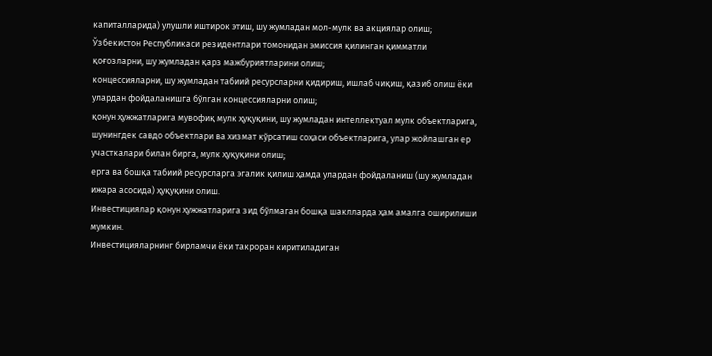капиталларида) улушли иштирок этиш, шу жумладан мол-мулк ва акциялар олиш;
Ўзбекистон Республикаси резидентлари томонидан эмиссия қилинган қимматли қоғозларни, шу жумладан қарз мажбуриятларини олиш;
концессияларни, шу жумладан табиий ресурсларни қидириш, ишлаб чиқиш, қазиб олиш ёки улардан фойдаланишга бўлган концессияларни олиш;
қонун ҳужжатларига мувофиқ мулк ҳуқуқини, шу жумладан интеллектуал мулк объектларига, шунингдек савдо объектлари ва хизмат кўрсатиш соҳаси объектларига, улар жойлашган ер участкалари билан бирга, мулк ҳуқуқини олиш;
ерга ва бошқа табиий ресурсларга эгалик қилиш ҳамда улардан фойдаланиш (шу жумладан ижара асосида) ҳуқуқини олиш.
Инвестициялар қонун ҳужжатларига зид бўлмаган бошқа шаклларда ҳам амалга оширилиши мумкин.
Инвестицияларнинг бирламчи ёки такроран киритиладиган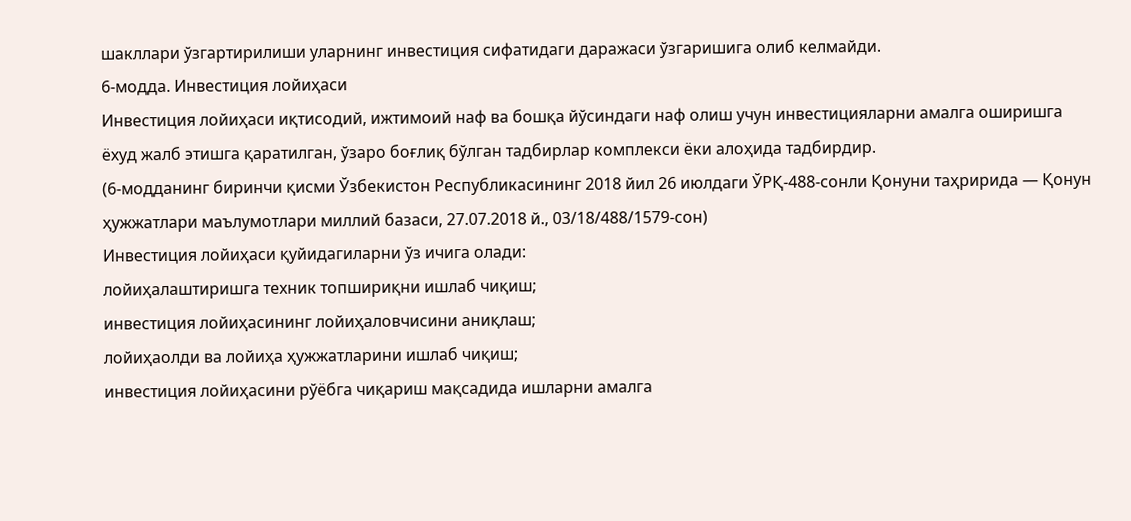шакллари ўзгартирилиши уларнинг инвестиция сифатидаги даражаси ўзгаришига олиб келмайди.
6-модда. Инвестиция лойиҳаси
Инвестиция лойиҳаси иқтисодий, ижтимоий наф ва бошқа йўсиндаги наф олиш учун инвестицияларни амалга оширишга ёхуд жалб этишга қаратилган, ўзаро боғлиқ бўлган тадбирлар комплекси ёки алоҳида тадбирдир.
(6-модданинг биринчи қисми Ўзбекистон Республикасининг 2018 йил 26 июлдаги ЎРҚ-488-сонли Қонуни таҳририда — Қонун ҳужжатлари маълумотлари миллий базаси, 27.07.2018 й., 03/18/488/1579-сон)
Инвестиция лойиҳаси қуйидагиларни ўз ичига олади:
лойиҳалаштиришга техник топшириқни ишлаб чиқиш;
инвестиция лойиҳасининг лойиҳаловчисини аниқлаш;
лойиҳаолди ва лойиҳа ҳужжатларини ишлаб чиқиш;
инвестиция лойиҳасини рўёбга чиқариш мақсадида ишларни амалга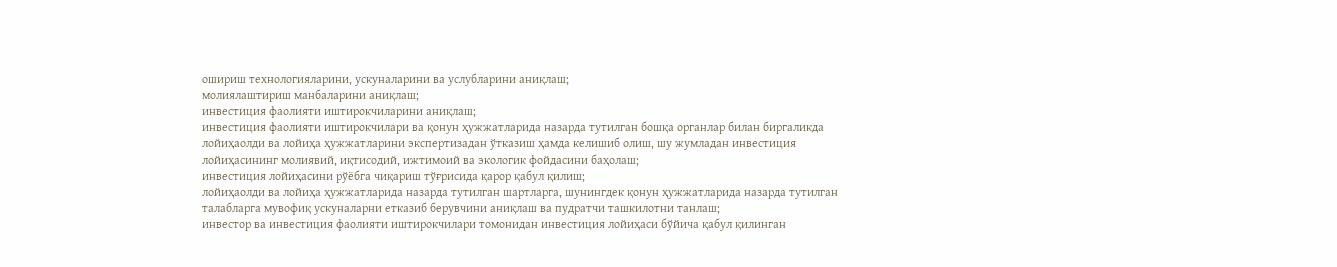ошириш технологияларини, ускуналарини ва услубларини аниқлаш;
молиялаштириш манбаларини аниқлаш;
инвестиция фаолияти иштирокчиларини аниқлаш;
инвестиция фаолияти иштирокчилари ва қонун ҳужжатларида назарда тутилган бошқа органлар билан биргаликда лойиҳаолди ва лойиҳа ҳужжатларини экспертизадан ўтказиш ҳамда келишиб олиш, шу жумладан инвестиция лойиҳасининг молиявий, иқтисодий, ижтимоий ва экологик фойдасини баҳолаш;
инвестиция лойиҳасини рўёбга чиқариш тўғрисида қарор қабул қилиш;
лойиҳаолди ва лойиҳа ҳужжатларида назарда тутилган шартларга, шунингдек қонун ҳужжатларида назарда тутилган талабларга мувофиқ ускуналарни етказиб берувчини аниқлаш ва пудратчи ташкилотни танлаш;
инвестор ва инвестиция фаолияти иштирокчилари томонидан инвестиция лойиҳаси бўйича қабул қилинган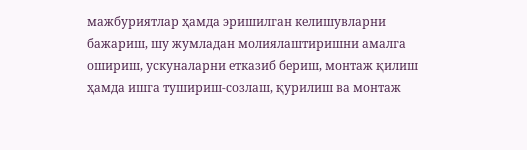мажбуриятлар ҳамда эришилган келишувларни бажариш, шу жумладан молиялаштиришни амалга ошириш, ускуналарни етказиб бериш, монтаж қилиш ҳамда ишга тушириш-созлаш, қурилиш ва монтаж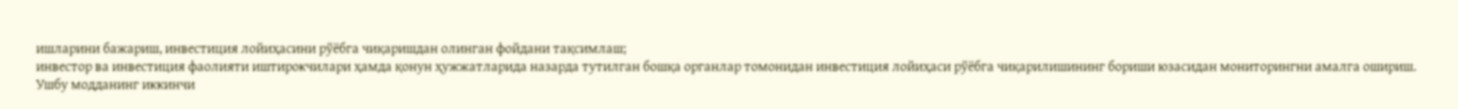ишларини бажариш, инвестиция лойиҳасини рўёбга чиқаришдан олинган фойдани тақсимлаш;
инвестор ва инвестиция фаолияти иштирокчилари ҳамда қонун ҳужжатларида назарда тутилган бошқа органлар томонидан инвестиция лойиҳаси рўёбга чиқарилишининг бориши юзасидан мониторингни амалга ошириш.
Ушбу модданинг иккинчи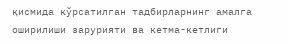қисмида кўрсатилган тадбирларнинг амалга оширилиши зарурияти ва кетма-кетлиги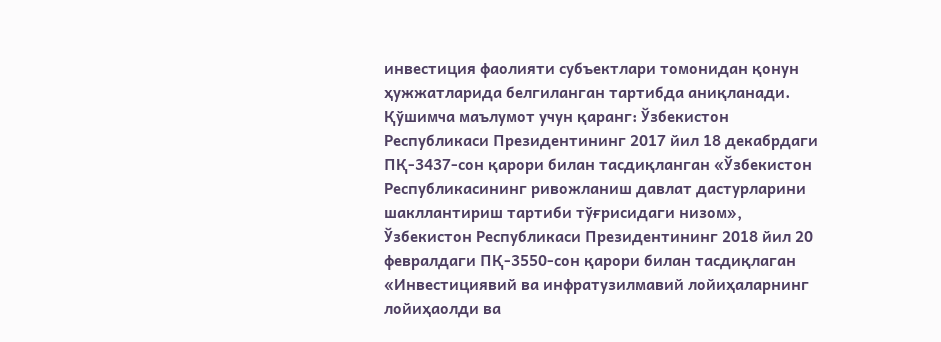инвестиция фаолияти субъектлари томонидан қонун ҳужжатларида белгиланган тартибда аниқланади.
Қўшимча маълумот учун қаранг: Ўзбекистон Республикаси Президентининг 2017 йил 18 декабрдаги ПҚ-3437-сон қарори билан тасдиқланган «Ўзбекистон Республикасининг ривожланиш давлат дастурларини шакллантириш тартиби тўғрисидаги низом», Ўзбекистон Республикаси Президентининг 2018 йил 20 февралдаги ПҚ-3550-сон қарори билан тасдиқлаган «Инвестициявий ва инфратузилмавий лойиҳаларнинг лойиҳаолди ва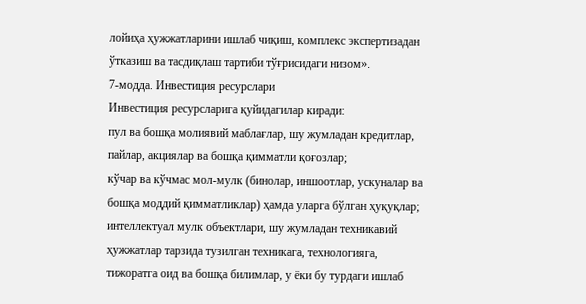лойиҳа ҳужжатларини ишлаб чиқиш, комплекс экспертизадан ўтказиш ва тасдиқлаш тартиби тўғрисидаги низом».
7-модда. Инвестиция ресурслари
Инвестиция ресурсларига қуйидагилар киради:
пул ва бошқа молиявий маблағлар, шу жумладан кредитлар, пайлар, акциялар ва бошқа қимматли қоғозлар;
кўчар ва кўчмас мол-мулк (бинолар, иншоотлар, ускуналар ва бошқа моддий қимматликлар) ҳамда уларга бўлган ҳуқуқлар;
интеллектуал мулк объектлари, шу жумладан техникавий ҳужжатлар тарзида тузилган техникага, технологияга, тижоратга оид ва бошқа билимлар, у ёки бу турдаги ишлаб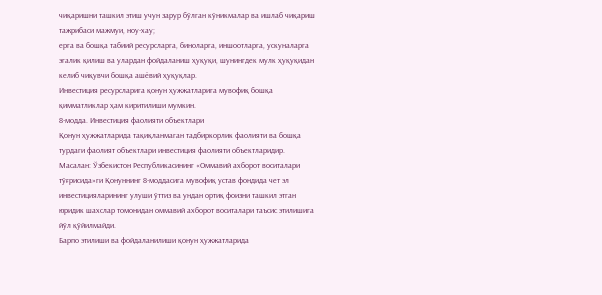чиқаришни ташкил этиш учун зарур бўлган кўникмалар ва ишлаб чиқариш тажрибаси мажмуи, ноу-хау;
ерга ва бошқа табиий ресурсларга, биноларга, иншоотларга, ускуналарга эгалик қилиш ва улардан фойдаланиш ҳуқуқи, шунингдек мулк ҳуқуқидан келиб чиқувчи бошқа ашёвий ҳуқуқлар.
Инвестиция ресурсларига қонун ҳужжатларига мувофиқ бошқа қимматликлар ҳам киритилиши мумкин.
8-модда. Инвестиция фаолияти объектлари
Қонун ҳужжатларида тақиқланмаган тадбиркорлик фаолияти ва бошқа турдаги фаолият объектлари инвестиция фаолияти объектларидир.
Масалан: Ўзбекистон Республикасининг «Оммавий ахборот воситалари тўғрисида»ги Қонуннинг 8-моддасига мувофиқ устав фондида чет эл инвестицияларининг улуши ўттиз ва ундан ортиқ фоизни ташкил этган юридик шахслар томонидан оммавий ахборот воситалари таъсис этилишига йўл қўйилмайди.
Барпо этилиши ва фойдаланилиши қонун ҳужжатларида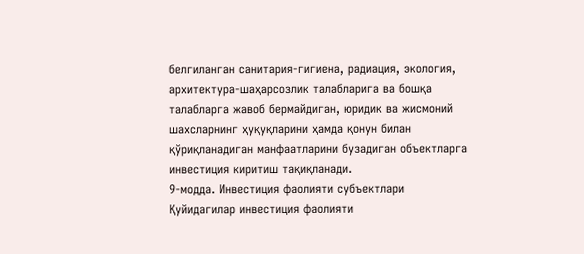белгиланган санитария-гигиена, радиация, экология, архитектура-шаҳарсозлик талабларига ва бошқа талабларга жавоб бермайдиган, юридик ва жисмоний шахсларнинг ҳуқуқларини ҳамда қонун билан қўриқланадиган манфаатларини бузадиган объектларга инвестиция киритиш тақиқланади.
9-модда. Инвестиция фаолияти субъектлари
Қуйидагилар инвестиция фаолияти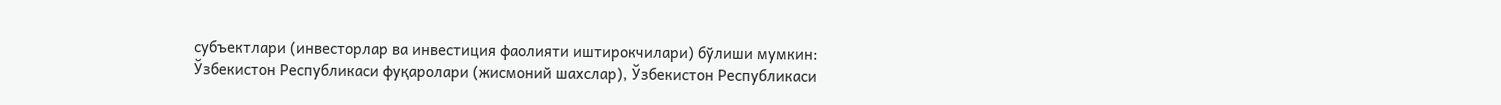субъектлари (инвесторлар ва инвестиция фаолияти иштирокчилари) бўлиши мумкин:
Ўзбекистон Республикаси фуқаролари (жисмоний шахслар), Ўзбекистон Республикаси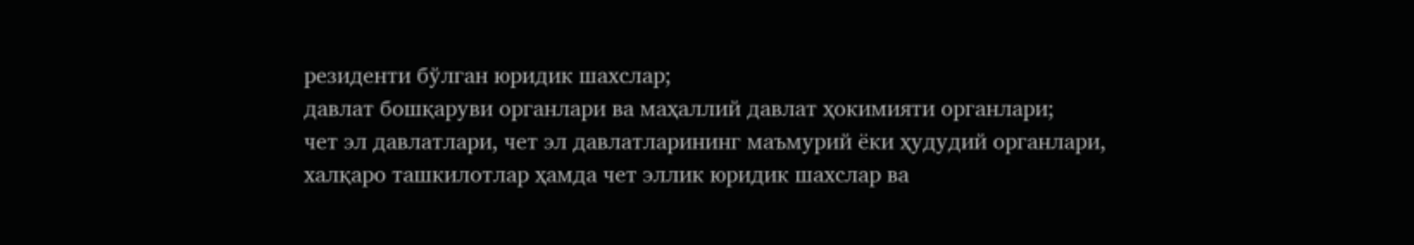резиденти бўлган юридик шахслар;
давлат бошқаруви органлари ва маҳаллий давлат ҳокимияти органлари;
чет эл давлатлари, чет эл давлатларининг маъмурий ёки ҳудудий органлари, халқаро ташкилотлар ҳамда чет эллик юридик шахслар ва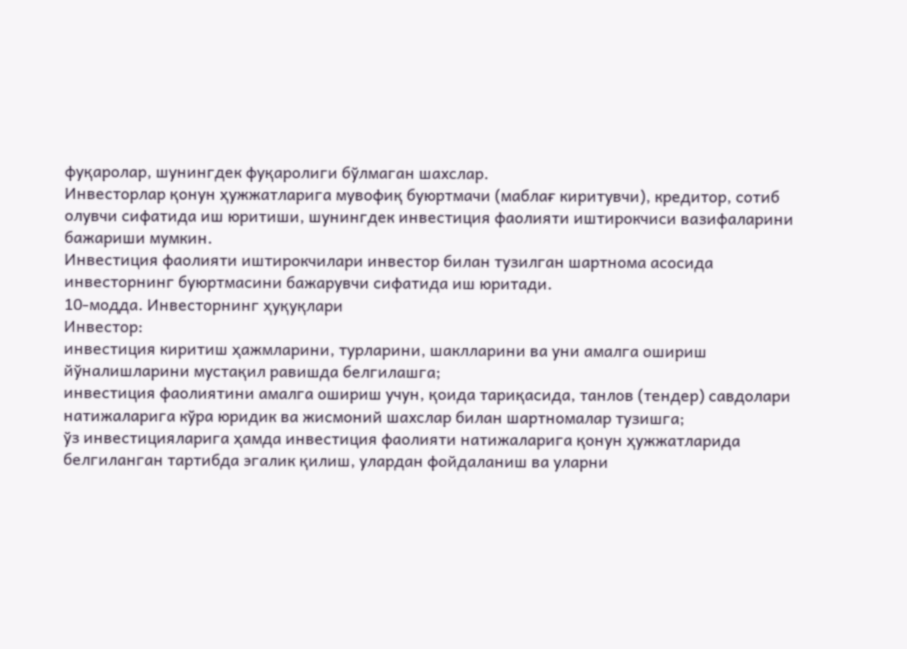фуқаролар, шунингдек фуқаролиги бўлмаган шахслар.
Инвесторлар қонун ҳужжатларига мувофиқ буюртмачи (маблағ киритувчи), кредитор, сотиб олувчи сифатида иш юритиши, шунингдек инвестиция фаолияти иштирокчиси вазифаларини бажариши мумкин.
Инвестиция фаолияти иштирокчилари инвестор билан тузилган шартнома асосида инвесторнинг буюртмасини бажарувчи сифатида иш юритади.
10-модда. Инвесторнинг ҳуқуқлари
Инвестор:
инвестиция киритиш ҳажмларини, турларини, шаклларини ва уни амалга ошириш йўналишларини мустақил равишда белгилашга;
инвестиция фаолиятини амалга ошириш учун, қоида тариқасида, танлов (тендер) савдолари натижаларига кўра юридик ва жисмоний шахслар билан шартномалар тузишга;
ўз инвестицияларига ҳамда инвестиция фаолияти натижаларига қонун ҳужжатларида белгиланган тартибда эгалик қилиш, улардан фойдаланиш ва уларни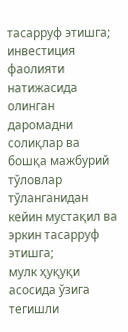тасарруф этишга;
инвестиция фаолияти натижасида олинган даромадни солиқлар ва бошқа мажбурий тўловлар тўланганидан кейин мустақил ва эркин тасарруф этишга;
мулк ҳуқуқи асосида ўзига тегишли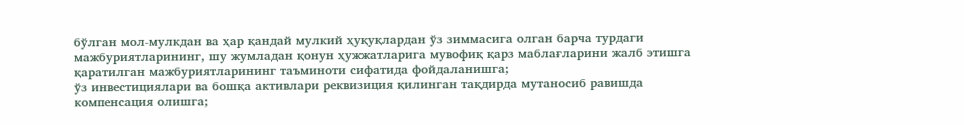бўлган мол-мулкдан ва ҳар қандай мулкий ҳуқуқлардан ўз зиммасига олган барча турдаги мажбуриятларининг, шу жумладан қонун ҳужжатларига мувофиқ қарз маблағларини жалб этишга қаратилган мажбуриятларининг таъминоти сифатида фойдаланишга;
ўз инвестициялари ва бошқа активлари реквизиция қилинган тақдирда мутаносиб равишда компенсация олишга;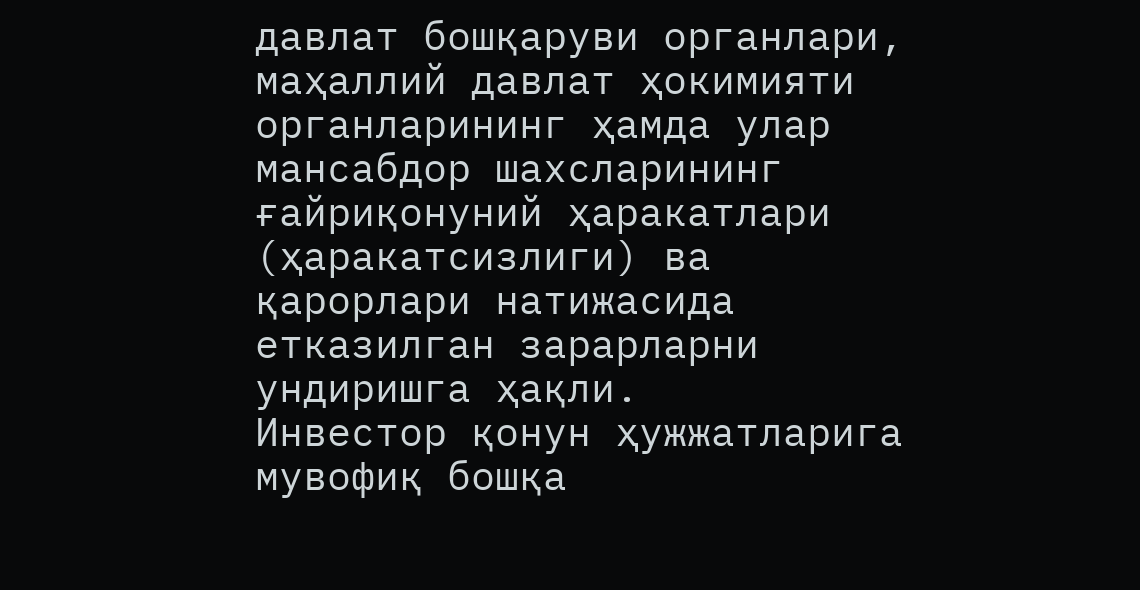давлат бошқаруви органлари, маҳаллий давлат ҳокимияти органларининг ҳамда улар мансабдор шахсларининг ғайриқонуний ҳаракатлари (ҳаракатсизлиги) ва қарорлари натижасида етказилган зарарларни ундиришга ҳақли.
Инвестор қонун ҳужжатларига мувофиқ бошқа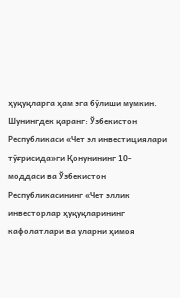ҳуқуқларга ҳам эга бўлиши мумкин.
Шунингдек қаранг: Ўзбекистон Республикаси «Чет эл инвестициялари тўғрисида»ги Қонунининг 10-моддаси ва Ўзбекистон Республикасининг «Чет эллик инвесторлар ҳуқуқларининг кафолатлари ва уларни ҳимоя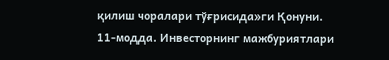қилиш чоралари тўғрисида»ги Қонуни.
11-модда. Инвесторнинг мажбуриятлари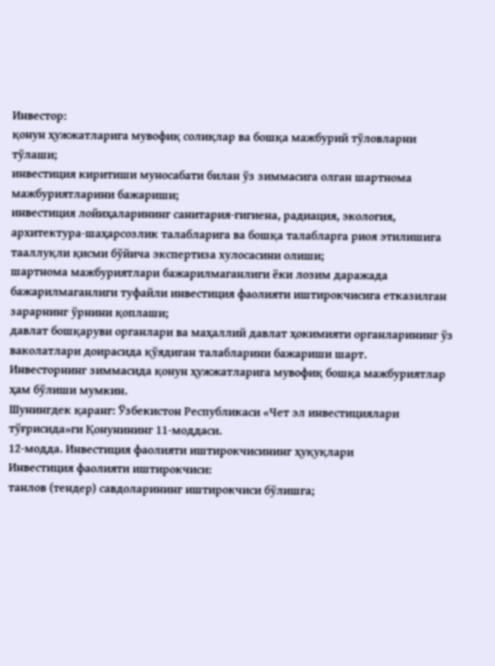Инвестор:
қонун ҳужжатларига мувофиқ солиқлар ва бошқа мажбурий тўловларни тўлаши;
инвестиция киритиши муносабати билан ўз зиммасига олган шартнома мажбуриятларини бажариши;
инвестиция лойиҳаларининг санитария-гигиена, радиация, экология, архитектура-шаҳарсозлик талабларига ва бошқа талабларга риоя этилишига тааллуқли қисми бўйича экспертиза хулосасини олиши;
шартнома мажбуриятлари бажарилмаганлиги ёки лозим даражада бажарилмаганлиги туфайли инвестиция фаолияти иштирокчисига етказилган зарарнинг ўрнини қоплаши;
давлат бошқаруви органлари ва маҳаллий давлат ҳокимияти органларининг ўз ваколатлари доирасида қўядиган талабларини бажариши шарт.
Инвесторнинг зиммасида қонун ҳужжатларига мувофиқ бошқа мажбуриятлар ҳам бўлиши мумкин.
Шунингдек қаранг: Ўзбекистон Республикаси «Чет эл инвестициялари тўғрисида»ги Қонунининг 11-моддаси.
12-модда. Инвестиция фаолияти иштирокчисининг ҳуқуқлари
Инвестиция фаолияти иштирокчиси:
танлов (тендер) савдоларининг иштирокчиси бўлишга;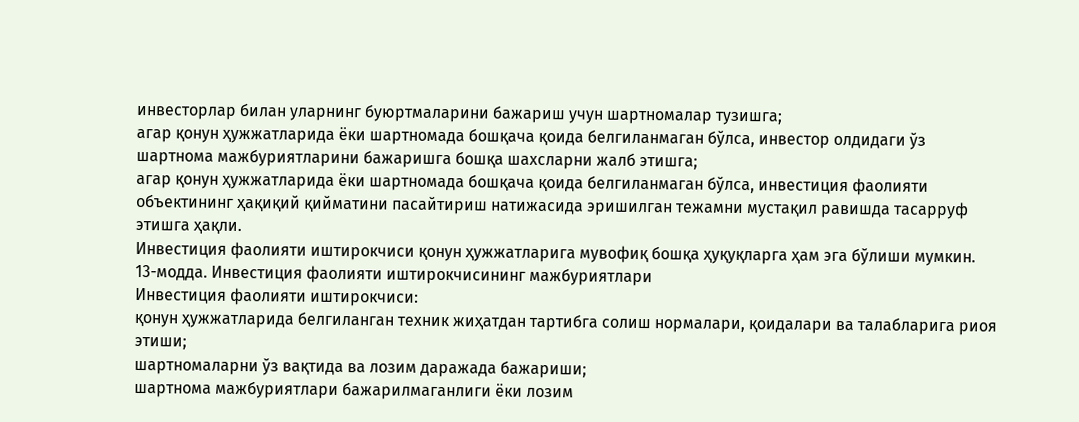инвесторлар билан уларнинг буюртмаларини бажариш учун шартномалар тузишга;
агар қонун ҳужжатларида ёки шартномада бошқача қоида белгиланмаган бўлса, инвестор олдидаги ўз шартнома мажбуриятларини бажаришга бошқа шахсларни жалб этишга;
агар қонун ҳужжатларида ёки шартномада бошқача қоида белгиланмаган бўлса, инвестиция фаолияти объектининг ҳақиқий қийматини пасайтириш натижасида эришилган тежамни мустақил равишда тасарруф этишга ҳақли.
Инвестиция фаолияти иштирокчиси қонун ҳужжатларига мувофиқ бошқа ҳуқуқларга ҳам эга бўлиши мумкин.
13-модда. Инвестиция фаолияти иштирокчисининг мажбуриятлари
Инвестиция фаолияти иштирокчиси:
қонун ҳужжатларида белгиланган техник жиҳатдан тартибга солиш нормалари, қоидалари ва талабларига риоя этиши;
шартномаларни ўз вақтида ва лозим даражада бажариши;
шартнома мажбуриятлари бажарилмаганлиги ёки лозим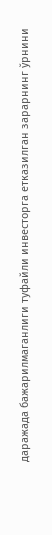даражада бажарилмаганлиги туфайли инвесторга етказилган зарарнинг ўрнини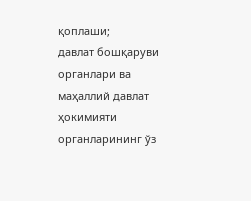қоплаши;
давлат бошқаруви органлари ва маҳаллий давлат ҳокимияти органларининг ўз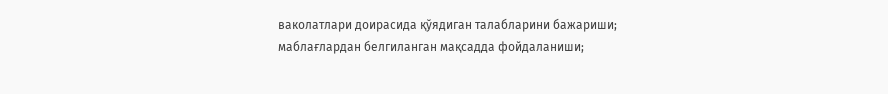ваколатлари доирасида қўядиган талабларини бажариши;
маблағлардан белгиланган мақсадда фойдаланиши;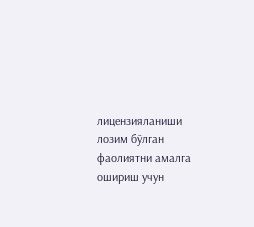лицензияланиши лозим бўлган фаолиятни амалга ошириш учун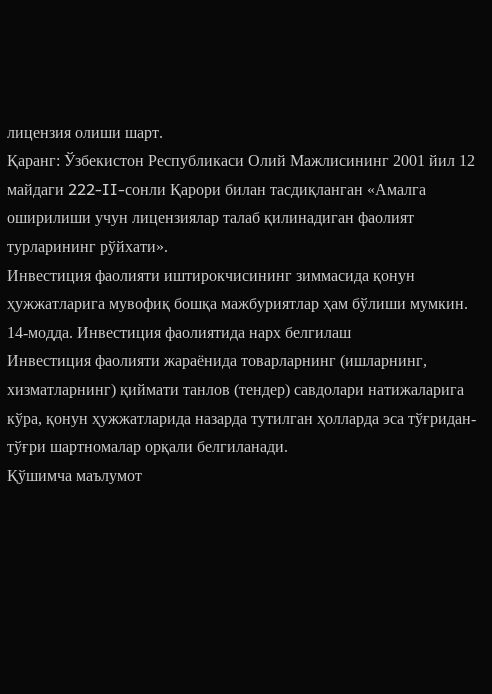лицензия олиши шарт.
Қаранг: Ўзбекистон Республикаси Олий Мажлисининг 2001 йил 12 майдаги 222-II-сонли Қарори билан тасдиқланган «Амалга оширилиши учун лицензиялар талаб қилинадиган фаолият турларининг рўйхати».
Инвестиция фаолияти иштирокчисининг зиммасида қонун ҳужжатларига мувофиқ бошқа мажбуриятлар ҳам бўлиши мумкин.
14-модда. Инвестиция фаолиятида нарх белгилаш
Инвестиция фаолияти жараёнида товарларнинг (ишларнинг, хизматларнинг) қиймати танлов (тендер) савдолари натижаларига кўра, қонун ҳужжатларида назарда тутилган ҳолларда эса тўғридан-тўғри шартномалар орқали белгиланади.
Қўшимча маълумот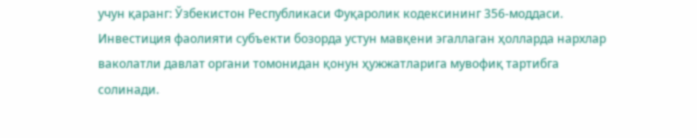учун қаранг: Ўзбекистон Республикаси Фуқаролик кодексининг 356-моддаси.
Инвестиция фаолияти субъекти бозорда устун мавқени эгаллаган ҳолларда нархлар ваколатли давлат органи томонидан қонун ҳужжатларига мувофиқ тартибга солинади.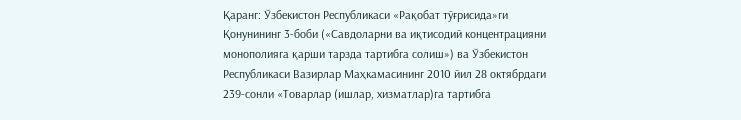Қаранг: Ўзбекистон Республикаси «Рақобат тўғрисида»ги Қонунининг 3-боби («Савдоларни ва иқтисодий концентрацияни монополияга қарши тарзда тартибга солиш») ва Ўзбекистон Республикаси Вазирлар Маҳкамасининг 2010 йил 28 октябрдаги 239-сонли «Товарлар (ишлар, хизматлар)га тартибга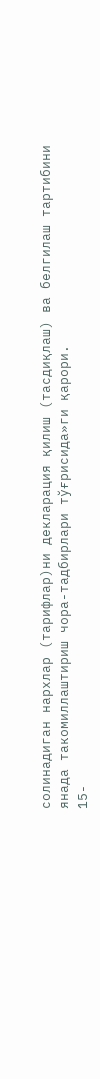солинадиган нархлар (тарифлар)ни декларация қилиш (тасдиқлаш) ва белгилаш тартибини янада такомиллаштириш чора-тадбирлари тўғрисида»ги қарори.
15-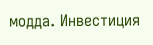модда. Инвестиция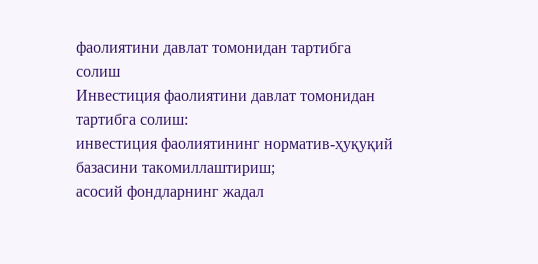фаолиятини давлат томонидан тартибга солиш
Инвестиция фаолиятини давлат томонидан тартибга солиш:
инвестиция фаолиятининг норматив-ҳуқуқий базасини такомиллаштириш;
асосий фондларнинг жадал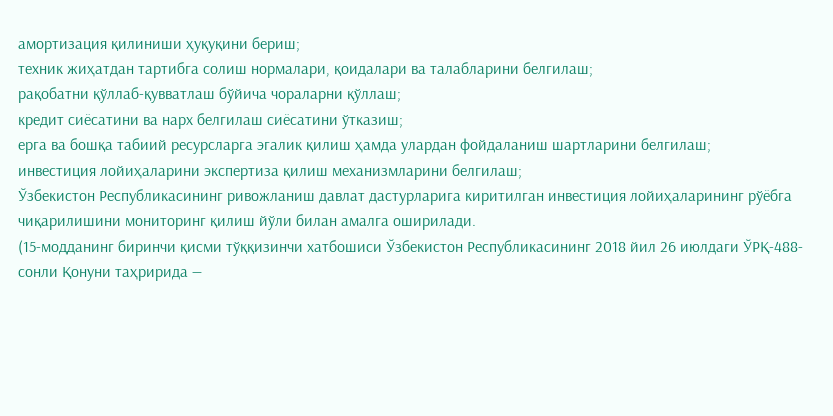амортизация қилиниши ҳуқуқини бериш;
техник жиҳатдан тартибга солиш нормалари, қоидалари ва талабларини белгилаш;
рақобатни қўллаб-қувватлаш бўйича чораларни қўллаш;
кредит сиёсатини ва нарх белгилаш сиёсатини ўтказиш;
ерга ва бошқа табиий ресурсларга эгалик қилиш ҳамда улардан фойдаланиш шартларини белгилаш;
инвестиция лойиҳаларини экспертиза қилиш механизмларини белгилаш;
Ўзбекистон Республикасининг ривожланиш давлат дастурларига киритилган инвестиция лойиҳаларининг рўёбга чиқарилишини мониторинг қилиш йўли билан амалга оширилади.
(15-модданинг биринчи қисми тўққизинчи хатбошиси Ўзбекистон Республикасининг 2018 йил 26 июлдаги ЎРҚ-488-сонли Қонуни таҳририда —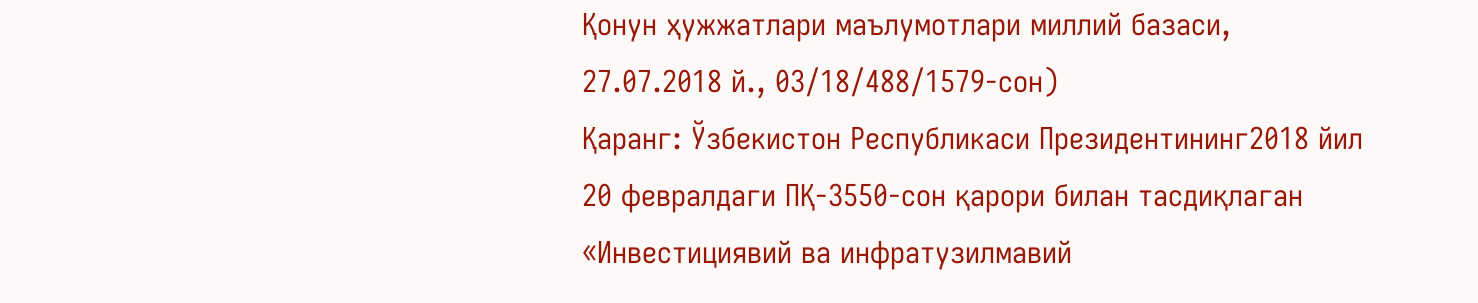Қонун ҳужжатлари маълумотлари миллий базаси, 27.07.2018 й., 03/18/488/1579-сон)
Қаранг: Ўзбекистон Республикаси Президентининг2018 йил 20 февралдаги ПҚ-3550-сон қарори билан тасдиқлаган «Инвестициявий ва инфратузилмавий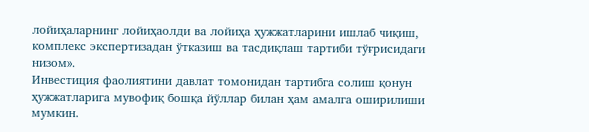лойиҳаларнинг лойиҳаолди ва лойиҳа ҳужжатларини ишлаб чиқиш, комплекс экспертизадан ўтказиш ва тасдиқлаш тартиби тўғрисидаги низом».
Инвестиция фаолиятини давлат томонидан тартибга солиш қонун ҳужжатларига мувофиқ бошқа йўллар билан ҳам амалга оширилиши мумкин.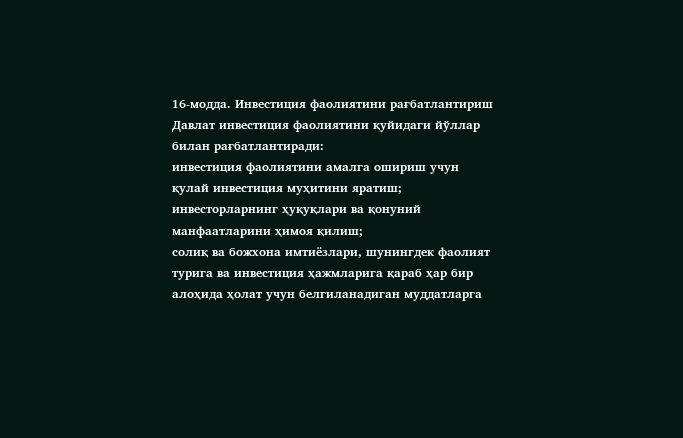16-модда. Инвестиция фаолиятини рағбатлантириш
Давлат инвестиция фаолиятини қуйидаги йўллар билан рағбатлантиради:
инвестиция фаолиятини амалга ошириш учун қулай инвестиция муҳитини яратиш;
инвесторларнинг ҳуқуқлари ва қонуний манфаатларини ҳимоя қилиш;
солиқ ва божхона имтиёзлари, шунингдек фаолият турига ва инвестиция ҳажмларига қараб ҳар бир алоҳида ҳолат учун белгиланадиган муддатларга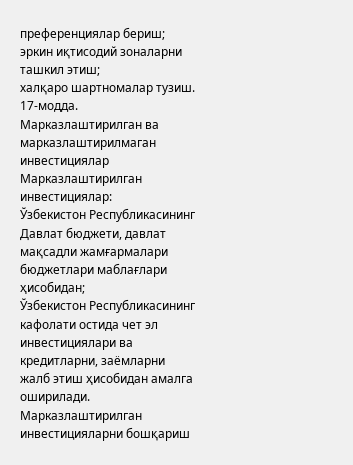преференциялар бериш;
эркин иқтисодий зоналарни ташкил этиш;
халқаро шартномалар тузиш.
17-модда. Марказлаштирилган ва марказлаштирилмаган инвестициялар
Марказлаштирилган инвестициялар:
Ўзбекистон Республикасининг Давлат бюджети, давлат мақсадли жамғармалари бюджетлари маблағлари ҳисобидан;
Ўзбекистон Республикасининг кафолати остида чет эл инвестициялари ва кредитларни, заёмларни жалб этиш ҳисобидан амалга оширилади.
Марказлаштирилган инвестицияларни бошқариш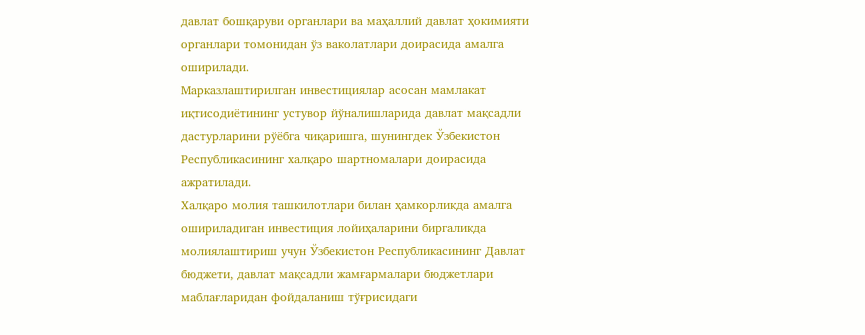давлат бошқаруви органлари ва маҳаллий давлат ҳокимияти органлари томонидан ўз ваколатлари доирасида амалга оширилади.
Марказлаштирилган инвестициялар асосан мамлакат иқтисодиётининг устувор йўналишларида давлат мақсадли дастурларини рўёбга чиқаришга, шунингдек Ўзбекистон Республикасининг халқаро шартномалари доирасида ажратилади.
Халқаро молия ташкилотлари билан ҳамкорликда амалга ошириладиган инвестиция лойиҳаларини биргаликда молиялаштириш учун Ўзбекистон Республикасининг Давлат бюджети, давлат мақсадли жамғармалари бюджетлари маблағларидан фойдаланиш тўғрисидаги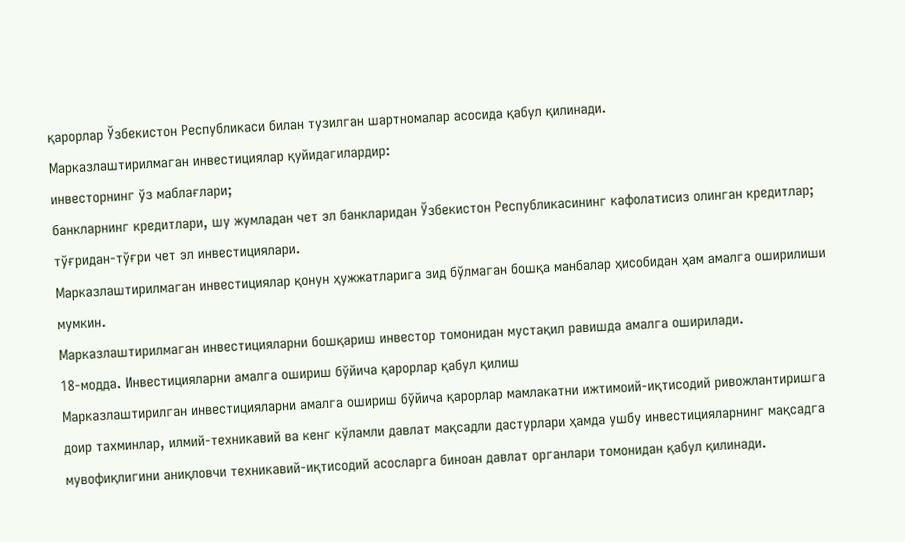қарорлар Ўзбекистон Республикаси билан тузилган шартномалар асосида қабул қилинади.
Марказлаштирилмаган инвестициялар қуйидагилардир:
инвесторнинг ўз маблағлари;
банкларнинг кредитлари, шу жумладан чет эл банкларидан Ўзбекистон Республикасининг кафолатисиз олинган кредитлар;
тўғридан-тўғри чет эл инвестициялари.
Марказлаштирилмаган инвестициялар қонун ҳужжатларига зид бўлмаган бошқа манбалар ҳисобидан ҳам амалга оширилиши мумкин.
Марказлаштирилмаган инвестицияларни бошқариш инвестор томонидан мустақил равишда амалга оширилади.
18-модда. Инвестицияларни амалга ошириш бўйича қарорлар қабул қилиш
Марказлаштирилган инвестицияларни амалга ошириш бўйича қарорлар мамлакатни ижтимоий-иқтисодий ривожлантиришга доир тахминлар, илмий-техникавий ва кенг кўламли давлат мақсадли дастурлари ҳамда ушбу инвестицияларнинг мақсадга мувофиқлигини аниқловчи техникавий-иқтисодий асосларга биноан давлат органлари томонидан қабул қилинади.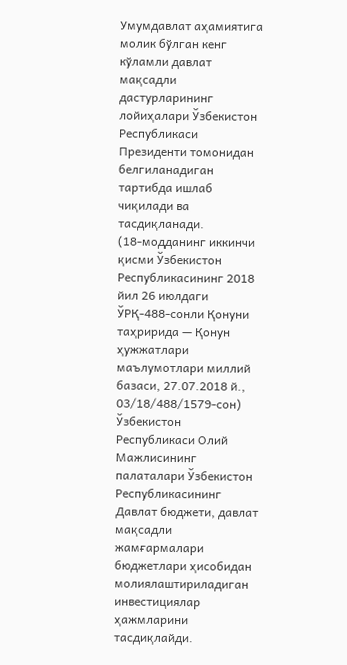Умумдавлат аҳамиятига молик бўлган кенг кўламли давлат мақсадли дастурларининг лойиҳалари Ўзбекистон Республикаси Президенти томонидан белгиланадиган тартибда ишлаб чиқилади ва тасдиқланади.
(18-модданинг иккинчи қисми Ўзбекистон Республикасининг 2018 йил 26 июлдаги ЎРҚ-488-сонли Қонуни таҳририда — Қонун ҳужжатлари маълумотлари миллий базаси, 27.07.2018 й., 03/18/488/1579-сон)
Ўзбекистон Республикаси Олий Мажлисининг палаталари Ўзбекистон Республикасининг Давлат бюджети, давлат мақсадли жамғармалари бюджетлари ҳисобидан молиялаштириладиган инвестициялар ҳажмларини тасдиқлайди.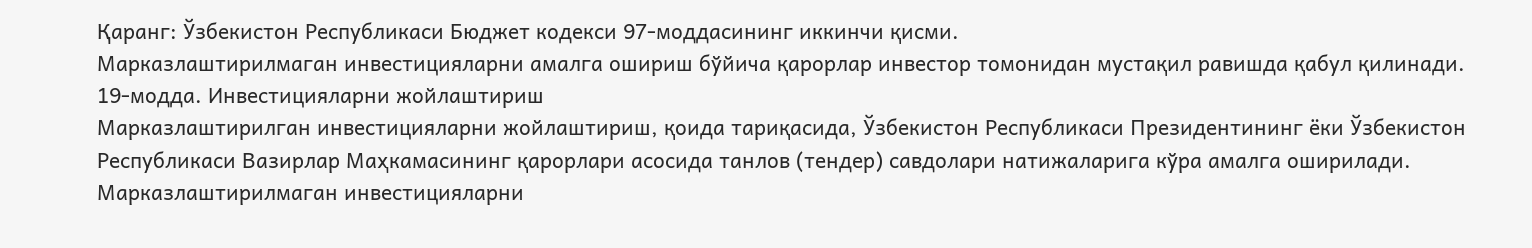Қаранг: Ўзбекистон Республикаси Бюджет кодекси 97-моддасининг иккинчи қисми.
Марказлаштирилмаган инвестицияларни амалга ошириш бўйича қарорлар инвестор томонидан мустақил равишда қабул қилинади.
19-модда. Инвестицияларни жойлаштириш
Марказлаштирилган инвестицияларни жойлаштириш, қоида тариқасида, Ўзбекистон Республикаси Президентининг ёки Ўзбекистон Республикаси Вазирлар Маҳкамасининг қарорлари асосида танлов (тендер) савдолари натижаларига кўра амалга оширилади.
Марказлаштирилмаган инвестицияларни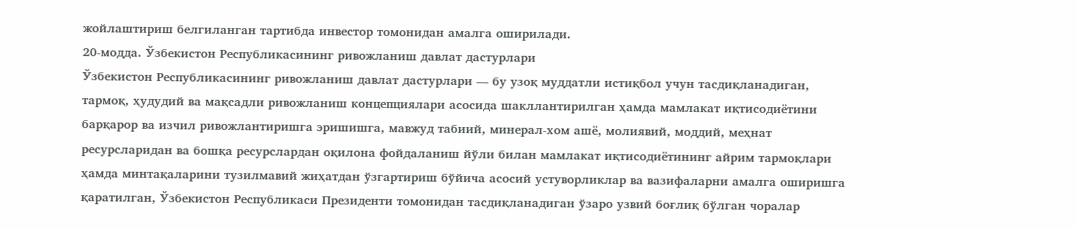жойлаштириш белгиланган тартибда инвестор томонидан амалга оширилади.
20-модда. Ўзбекистон Республикасининг ривожланиш давлат дастурлари
Ўзбекистон Республикасининг ривожланиш давлат дастурлари — бу узоқ муддатли истиқбол учун тасдиқланадиган, тармоқ, ҳудудий ва мақсадли ривожланиш концепциялари асосида шакллантирилган ҳамда мамлакат иқтисодиётини барқарор ва изчил ривожлантиришга эришишга, мавжуд табиий, минерал-хом ашё, молиявий, моддий, меҳнат ресурсларидан ва бошқа ресурслардан оқилона фойдаланиш йўли билан мамлакат иқтисодиётининг айрим тармоқлари ҳамда минтақаларини тузилмавий жиҳатдан ўзгартириш бўйича асосий устуворликлар ва вазифаларни амалга оширишга қаратилган, Ўзбекистон Республикаси Президенти томонидан тасдиқланадиган ўзаро узвий боғлиқ бўлган чоралар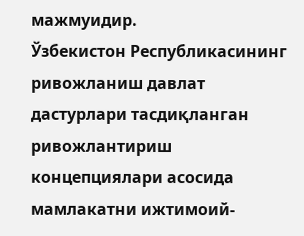мажмуидир.
Ўзбекистон Республикасининг ривожланиш давлат дастурлари тасдиқланган ривожлантириш концепциялари асосида мамлакатни ижтимоий-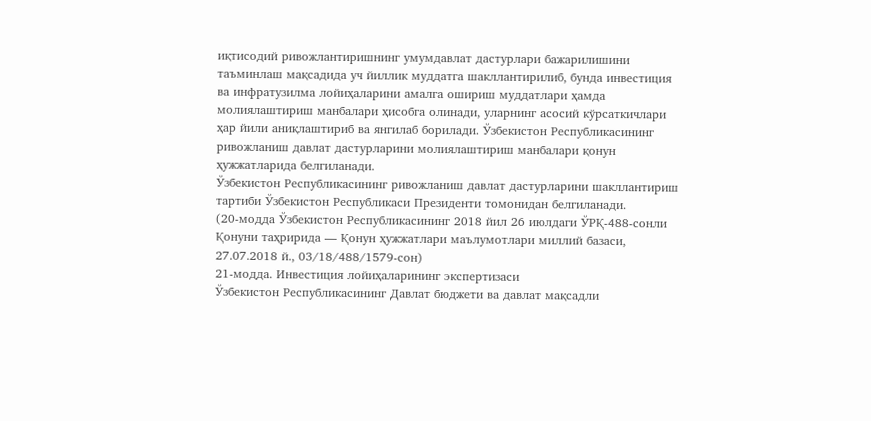иқтисодий ривожлантиришнинг умумдавлат дастурлари бажарилишини таъминлаш мақсадида уч йиллик муддатга шакллантирилиб, бунда инвестиция ва инфратузилма лойиҳаларини амалга ошириш муддатлари ҳамда молиялаштириш манбалари ҳисобга олинади, уларнинг асосий кўрсаткичлари ҳар йили аниқлаштириб ва янгилаб борилади. Ўзбекистон Республикасининг ривожланиш давлат дастурларини молиялаштириш манбалари қонун ҳужжатларида белгиланади.
Ўзбекистон Республикасининг ривожланиш давлат дастурларини шакллантириш тартиби Ўзбекистон Республикаси Президенти томонидан белгиланади.
(20-модда Ўзбекистон Республикасининг 2018 йил 26 июлдаги ЎРҚ-488-сонли Қонуни таҳририда — Қонун ҳужжатлари маълумотлари миллий базаси, 27.07.2018 й., 03/18/488/1579-сон)
21-модда. Инвестиция лойиҳаларининг экспертизаси
Ўзбекистон Республикасининг Давлат бюджети ва давлат мақсадли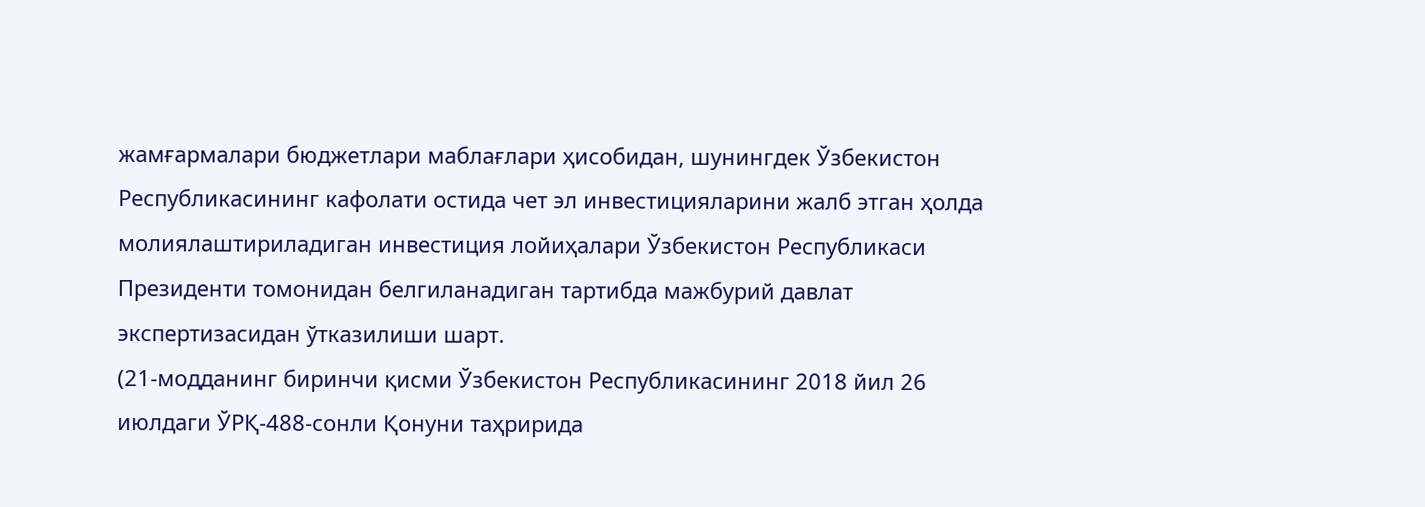жамғармалари бюджетлари маблағлари ҳисобидан, шунингдек Ўзбекистон Республикасининг кафолати остида чет эл инвестицияларини жалб этган ҳолда молиялаштириладиган инвестиция лойиҳалари Ўзбекистон Республикаси Президенти томонидан белгиланадиган тартибда мажбурий давлат экспертизасидан ўтказилиши шарт.
(21-модданинг биринчи қисми Ўзбекистон Республикасининг 2018 йил 26 июлдаги ЎРҚ-488-сонли Қонуни таҳририда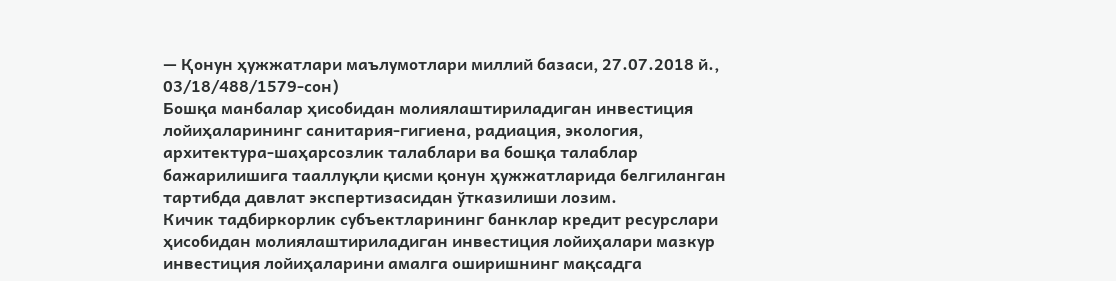— Қонун ҳужжатлари маълумотлари миллий базаси, 27.07.2018 й., 03/18/488/1579-сон)
Бошқа манбалар ҳисобидан молиялаштириладиган инвестиция лойиҳаларининг санитария-гигиена, радиация, экология, архитектура-шаҳарсозлик талаблари ва бошқа талаблар бажарилишига тааллуқли қисми қонун ҳужжатларида белгиланган тартибда давлат экспертизасидан ўтказилиши лозим.
Кичик тадбиркорлик субъектларининг банклар кредит ресурслари ҳисобидан молиялаштириладиган инвестиция лойиҳалари мазкур инвестиция лойиҳаларини амалга оширишнинг мақсадга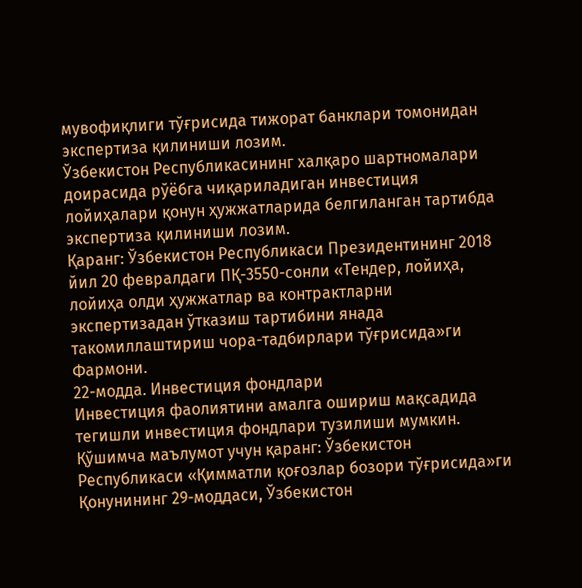мувофиқлиги тўғрисида тижорат банклари томонидан экспертиза қилиниши лозим.
Ўзбекистон Республикасининг халқаро шартномалари доирасида рўёбга чиқариладиган инвестиция лойиҳалари қонун ҳужжатларида белгиланган тартибда экспертиза қилиниши лозим.
Қаранг: Ўзбекистон Республикаси Президентининг 2018 йил 20 февралдаги ПҚ-3550-сонли «Тендер, лойиҳа, лойиҳа олди ҳужжатлар ва контрактларни экспертизадан ўтказиш тартибини янада такомиллаштириш чора-тадбирлари тўғрисида»ги Фармони.
22-модда. Инвестиция фондлари
Инвестиция фаолиятини амалга ошириш мақсадида тегишли инвестиция фондлари тузилиши мумкин.
Қўшимча маълумот учун қаранг: Ўзбекистон Республикаси «Қимматли қоғозлар бозори тўғрисида»ги Қонунининг 29-моддаси, Ўзбекистон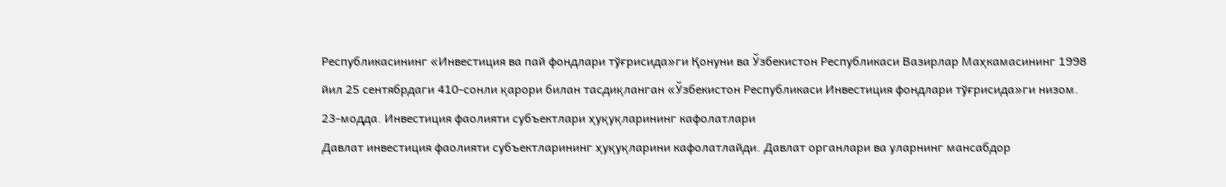Республикасининг «Инвестиция ва пай фондлари тўғрисида»ги Қонуни ва Ўзбекистон Республикаси Вазирлар Маҳкамасининг 1998 йил 25 сентябрдаги 410-сонли қарори билан тасдиқланган «Ўзбекистон Республикаси Инвестиция фондлари тўғрисида»ги низом.
23-модда. Инвестиция фаолияти субъектлари ҳуқуқларининг кафолатлари
Давлат инвестиция фаолияти субъектларининг ҳуқуқларини кафолатлайди. Давлат органлари ва уларнинг мансабдор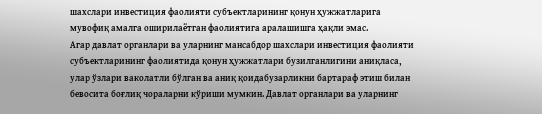шахслари инвестиция фаолияти субъектларининг қонун ҳужжатларига мувофиқ амалга оширилаётган фаолиятига аралашишга ҳақли эмас.
Агар давлат органлари ва уларнинг мансабдор шахслари инвестиция фаолияти субъектларининг фаолиятида қонун ҳужжатлари бузилганлигини аниқласа, улар ўзлари ваколатли бўлган ва аниқ қоидабузарликни бартараф этиш билан бевосита боғлиқ чораларни кўриши мумкин. Давлат органлари ва уларнинг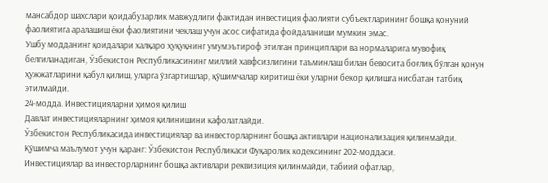мансабдор шахслари қоидабузарлик мавжудлиги фактидан инвестиция фаолияти субъектларининг бошқа қонуний фаолиятига аралашиш ёки фаолиятини чеклаш учун асос сифатида фойдаланиши мумкин эмас.
Ушбу модданинг қоидалари халқаро ҳуқуқнинг умумэътироф этилган принциплари ва нормаларига мувофиқ белгиланадиган, Ўзбекистон Республикасининг миллий хавфсизлигини таъминлаш билан бевосита боғлиқ бўлган қонун ҳужжатларини қабул қилиш, уларга ўзгартишлар, қўшимчалар киритиш ёки уларни бекор қилишга нисбатан татбиқ этилмайди.
24-модда. Инвестицияларни ҳимоя қилиш
Давлат инвестицияларнинг ҳимоя қилинишини кафолатлайди.
Ўзбекистон Республикасида инвестициялар ва инвесторларнинг бошқа активлари национализация қилинмайди.
Қўшимча маълумот учун қаранг: Ўзбекистон Республикаси Фуқаролик кодексининг 202-моддаси.
Инвестициялар ва инвесторларнинг бошқа активлари реквизиция қилинмайди, табиий офатлар,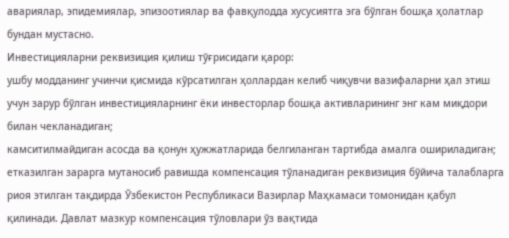авариялар, эпидемиялар, эпизоотиялар ва фавқулодда хусусиятга эга бўлган бошқа ҳолатлар бундан мустасно.
Инвестицияларни реквизиция қилиш тўғрисидаги қарор:
ушбу модданинг учинчи қисмида кўрсатилган ҳоллардан келиб чиқувчи вазифаларни ҳал этиш учун зарур бўлган инвестицияларнинг ёки инвесторлар бошқа активларининг энг кам миқдори билан чекланадиган;
камситилмайдиган асосда ва қонун ҳужжатларида белгиланган тартибда амалга ошириладиган;
етказилган зарарга мутаносиб равишда компенсация тўланадиган реквизиция бўйича талабларга риоя этилган тақдирда Ўзбекистон Республикаси Вазирлар Маҳкамаси томонидан қабул қилинади. Давлат мазкур компенсация тўловлари ўз вақтида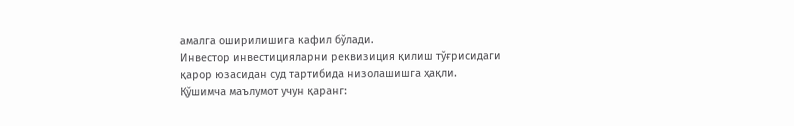амалга оширилишига кафил бўлади.
Инвестор инвестицияларни реквизиция қилиш тўғрисидаги қарор юзасидан суд тартибида низолашишга ҳақли.
Қўшимча маълумот учун қаранг: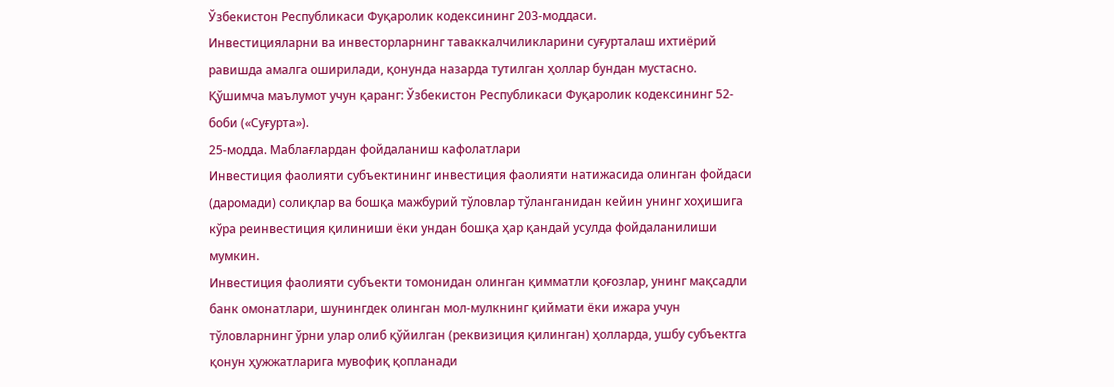Ўзбекистон Республикаси Фуқаролик кодексининг 203-моддаси.
Инвестицияларни ва инвесторларнинг таваккалчиликларини суғурталаш ихтиёрий равишда амалга оширилади, қонунда назарда тутилган ҳоллар бундан мустасно.
Қўшимча маълумот учун қаранг: Ўзбекистон Республикаси Фуқаролик кодексининг 52-боби («Суғурта»).
25-модда. Маблағлардан фойдаланиш кафолатлари
Инвестиция фаолияти субъектининг инвестиция фаолияти натижасида олинган фойдаси (даромади) солиқлар ва бошқа мажбурий тўловлар тўланганидан кейин унинг хоҳишига кўра реинвестиция қилиниши ёки ундан бошқа ҳар қандай усулда фойдаланилиши мумкин.
Инвестиция фаолияти субъекти томонидан олинган қимматли қоғозлар, унинг мақсадли банк омонатлари, шунингдек олинган мол-мулкнинг қиймати ёки ижара учун тўловларнинг ўрни улар олиб қўйилган (реквизиция қилинган) ҳолларда, ушбу субъектга қонун ҳужжатларига мувофиқ қопланади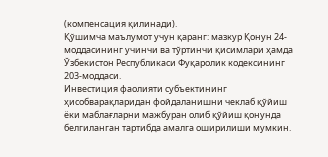(компенсация қилинади).
Қўшимча маълумот учун қаранг: мазкур Қонун 24-моддасининг учинчи ва тўртинчи қисимлари ҳамда Ўзбекистон Республикаси Фуқаролик кодексининг 203-моддаси.
Инвестиция фаолияти субъектининг ҳисобварақларидан фойдаланишни чеклаб қўйиш ёки маблағларни мажбуран олиб қўйиш қонунда белгиланган тартибда амалга оширилиши мумкин.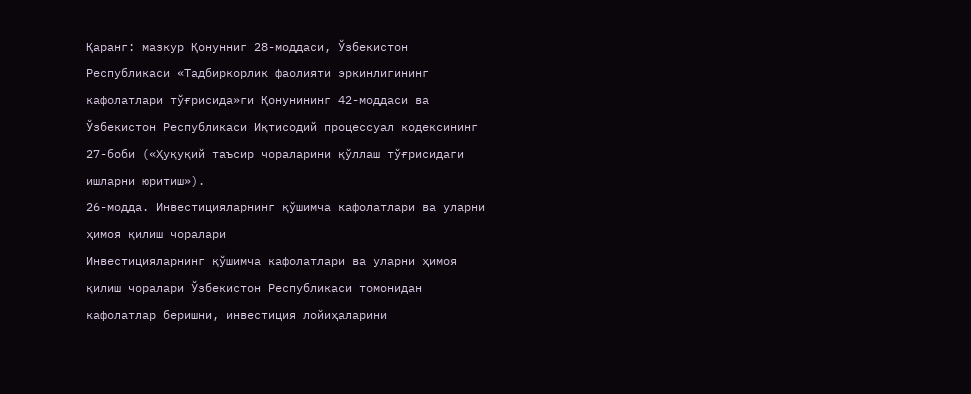Қаранг: мазкур Қонунниг 28-моддаси, Ўзбекистон Республикаси «Тадбиркорлик фаолияти эркинлигининг кафолатлари тўғрисида»ги Қонунининг 42-моддаси ва Ўзбекистон Республикаси Иқтисодий процессуал кодексининг 27-боби («Ҳуқуқий таъсир чораларини қўллаш тўғрисидаги ишларни юритиш»).
26-модда. Инвестицияларнинг қўшимча кафолатлари ва уларни ҳимоя қилиш чоралари
Инвестицияларнинг қўшимча кафолатлари ва уларни ҳимоя қилиш чоралари Ўзбекистон Республикаси томонидан кафолатлар беришни, инвестиция лойиҳаларини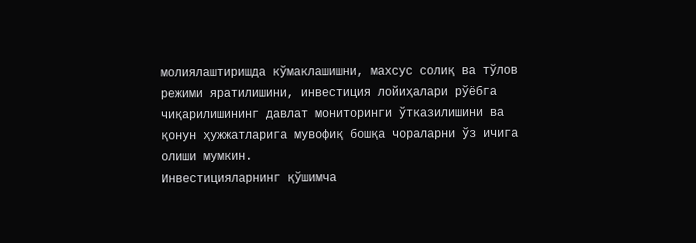молиялаштиришда кўмаклашишни, махсус солиқ ва тўлов режими яратилишини, инвестиция лойиҳалари рўёбга чиқарилишининг давлат мониторинги ўтказилишини ва қонун ҳужжатларига мувофиқ бошқа чораларни ўз ичига олиши мумкин.
Инвестицияларнинг қўшимча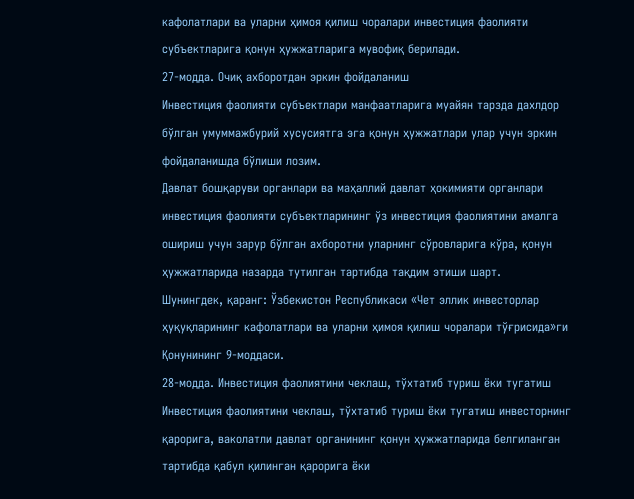кафолатлари ва уларни ҳимоя қилиш чоралари инвестиция фаолияти субъектларига қонун ҳужжатларига мувофиқ берилади.
27-модда. Очиқ ахборотдан эркин фойдаланиш
Инвестиция фаолияти субъектлари манфаатларига муайян тарзда дахлдор бўлган умуммажбурий хусусиятга эга қонун ҳужжатлари улар учун эркин фойдаланишда бўлиши лозим.
Давлат бошқаруви органлари ва маҳаллий давлат ҳокимияти органлари инвестиция фаолияти субъектларининг ўз инвестиция фаолиятини амалга ошириш учун зарур бўлган ахборотни уларнинг сўровларига кўра, қонун ҳужжатларида назарда тутилган тартибда тақдим этиши шарт.
Шунингдек, қаранг: Ўзбекистон Республикаси «Чет эллик инвесторлар ҳуқуқларининг кафолатлари ва уларни ҳимоя қилиш чоралари тўғрисида»ги Қонунининг 9-моддаси.
28-модда. Инвестиция фаолиятини чеклаш, тўхтатиб туриш ёки тугатиш
Инвестиция фаолиятини чеклаш, тўхтатиб туриш ёки тугатиш инвесторнинг қарорига, ваколатли давлат органининг қонун ҳужжатларида белгиланган тартибда қабул қилинган қарорига ёки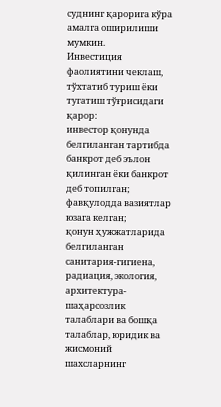суднинг қарорига кўра амалга оширилиши мумкин.
Инвестиция фаолиятини чеклаш, тўхтатиб туриш ёки тугатиш тўғрисидаги қарор:
инвестор қонунда белгиланган тартибда банкрот деб эълон қилинган ёки банкрот деб топилган;
фавқулодда вазиятлар юзага келган;
қонун ҳужжатларида белгиланган санитария-гигиена, радиация, экология, архитектура-шаҳарсозлик талаблари ва бошқа талаблар, юридик ва жисмоний шахсларнинг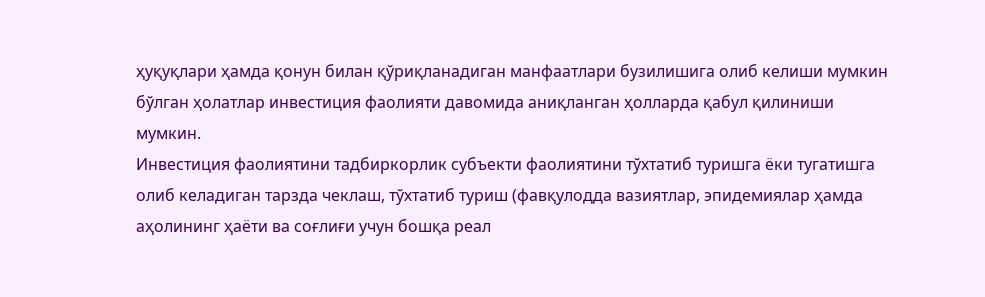ҳуқуқлари ҳамда қонун билан қўриқланадиган манфаатлари бузилишига олиб келиши мумкин бўлган ҳолатлар инвестиция фаолияти давомида аниқланган ҳолларда қабул қилиниши мумкин.
Инвестиция фаолиятини тадбиркорлик субъекти фаолиятини тўхтатиб туришга ёки тугатишга олиб келадиган тарзда чеклаш, тўхтатиб туриш (фавқулодда вазиятлар, эпидемиялар ҳамда аҳолининг ҳаёти ва соғлиғи учун бошқа реал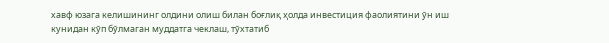хавф юзага келишининг олдини олиш билан боғлиқ ҳолда инвестиция фаолиятини ўн иш кунидан кўп бўлмаган муддатга чеклаш, тўхтатиб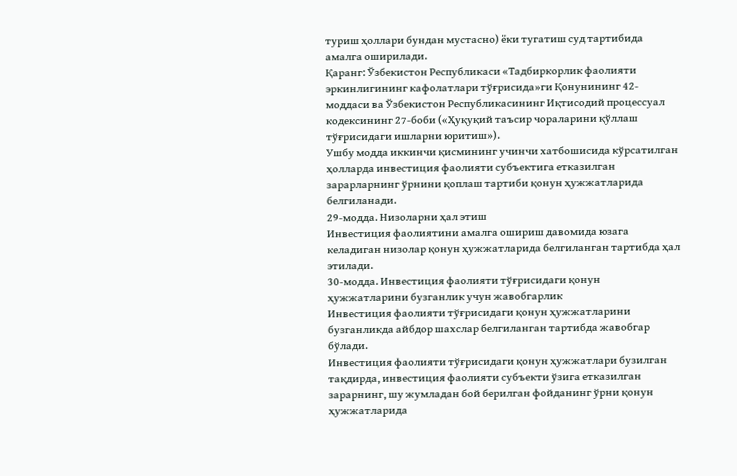туриш ҳоллари бундан мустасно) ёки тугатиш суд тартибида амалга оширилади.
Қаранг: Ўзбекистон Республикаси «Тадбиркорлик фаолияти эркинлигининг кафолатлари тўғрисида»ги Қонунининг 42-моддаси ва Ўзбекистон Республикасининг Иқтисодий процессуал кодексининг 27-боби («Ҳуқуқий таъсир чораларини қўллаш тўғрисидаги ишларни юритиш»).
Ушбу модда иккинчи қисмининг учинчи хатбошисида кўрсатилган ҳолларда инвестиция фаолияти субъектига етказилган зарарларнинг ўрнини қоплаш тартиби қонун ҳужжатларида белгиланади.
29-модда. Низоларни ҳал этиш
Инвестиция фаолиятини амалга ошириш давомида юзага келадиган низолар қонун ҳужжатларида белгиланган тартибда ҳал этилади.
30-модда. Инвестиция фаолияти тўғрисидаги қонун ҳужжатларини бузганлик учун жавобгарлик
Инвестиция фаолияти тўғрисидаги қонун ҳужжатларини бузганликда айбдор шахслар белгиланган тартибда жавобгар бўлади.
Инвестиция фаолияти тўғрисидаги қонун ҳужжатлари бузилган тақдирда, инвестиция фаолияти субъекти ўзига етказилган зарарнинг, шу жумладан бой берилган фойданинг ўрни қонун ҳужжатларида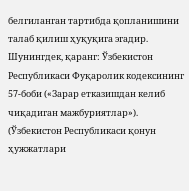белгиланган тартибда қопланишини талаб қилиш ҳуқуқига эгадир.
Шунингдек, қаранг: Ўзбекистон Республикаси Фуқаролик кодексининг 57-боби («Зарар етказишдан келиб чиқадиган мажбуриятлар»).
(Ўзбекистон Республикаси қонун ҳужжатлари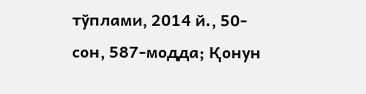тўплами, 2014 й., 50-сон, 587-модда; Қонун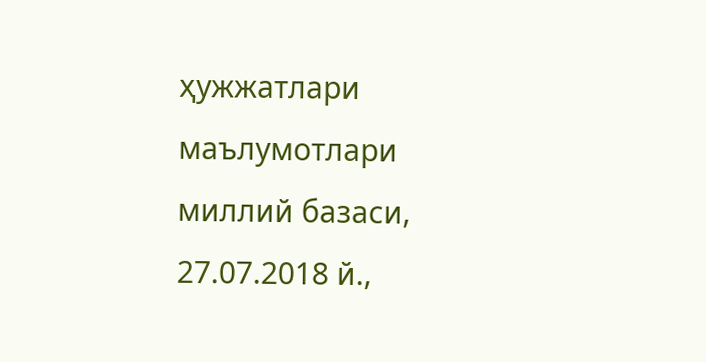ҳужжатлари маълумотлари миллий базаси, 27.07.2018 й.,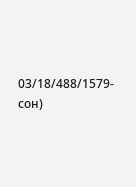03/18/488/1579-сон)